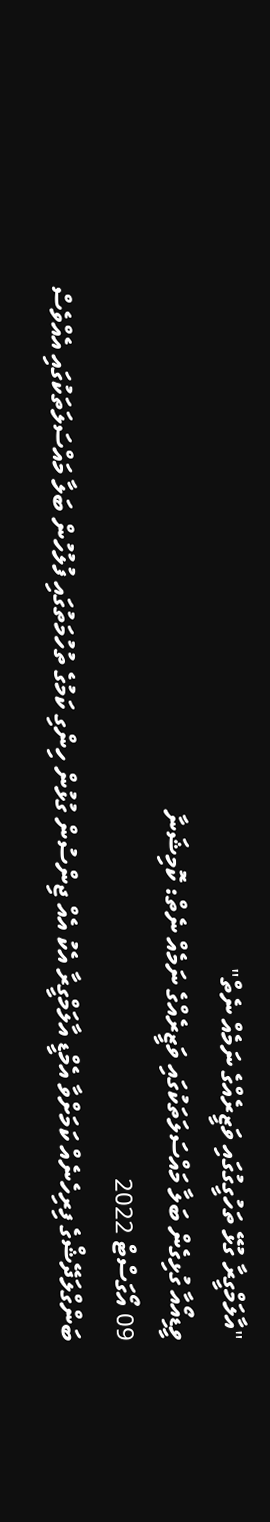"އާލަމްގީރާ ގުޅޭ ތަހުގީގުގައި ވަޒީރެއްގެ ނަމެއް ނެތް"
ވީޑިއޯއާ ގުޅިގެން ބަލާ މައްސަލަތަކުގައި ވަޒީރެއްގެ ނަމެއް ނެތް: ކޮމިޝަނާ
09 އޯގަސްޓް 2022
ބަންގްލަދޭޝްގެ ފިރިހެނެއް ކަމަށްވާ އެމްޑީ އާލަމްގީރާ އެކު އެއް ޖިންސުން ގުޅުން ހިންގި ކަމުގެ ތުހުމަތުގައި ފުލުހުން ބަލާ މައްސަލަތަކުގައި އެއްވެސް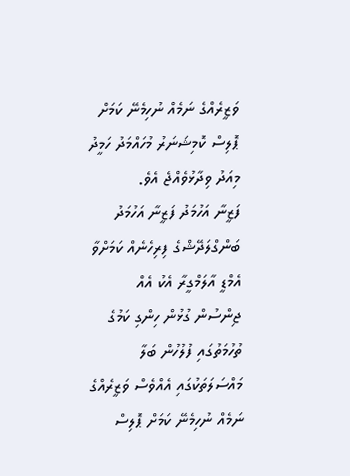ވަޒީރެއްގެ ނަމެއް ނުހިމެނޭ ކަމަށް ޕޮލިސް ކޮމިޝަނަރު މުހައްމަދު ހަމީދު މިއަދު ވިދާޅުވެއްޖެ އެވެ.
ފަޒީނާ އަހުމަދު ފަޒީނާ އަހުމަދު
ބަންގްލަދޭޝްގެ ފިރިހެނެއް ކަމަށްވާ އެމްޑީ އާލަމްގީރާ އެކު އެއް ޖިންސުން ގުޅުން ހިންގި ކަމުގެ ތުހުމަތުގައި ފުލުހުން ބަލާ މައްސަލަތަކުގައި އެއްވެސް ވަޒީރެއްގެ ނަމެއް ނުހިމެނޭ ކަމަށް ޕޮލިސް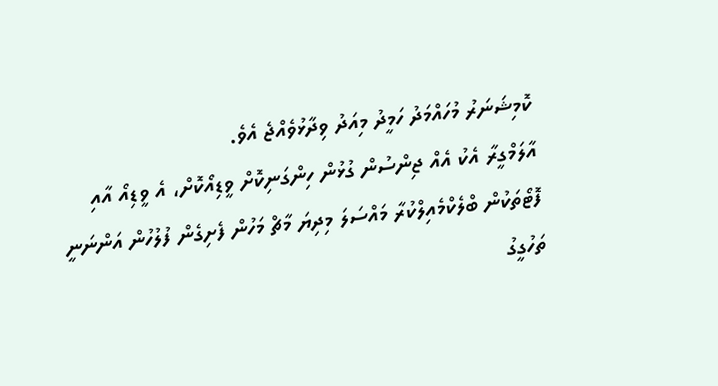ކޮމިޝަނަރު މުހައްމަދު ހަމީދު މިއަދު ވިދާޅުވެއްޖެ އެވެ.
އާލަމްގީރާ އެކު އެއް ޖިންސުން ގުޅުން ހިންގަނިކޮށް ވީޑިއޯކޮށް، އެ ވީޑިއޯ އާއި ފޮޓޯތަކުން ބްލެކްމެއިލްކުރާ މައްސަލަ މިދިޔަ މާޗް މަހުން ފެށިގެން ފުލުހުން އަންނަނީ ތަހުގީގު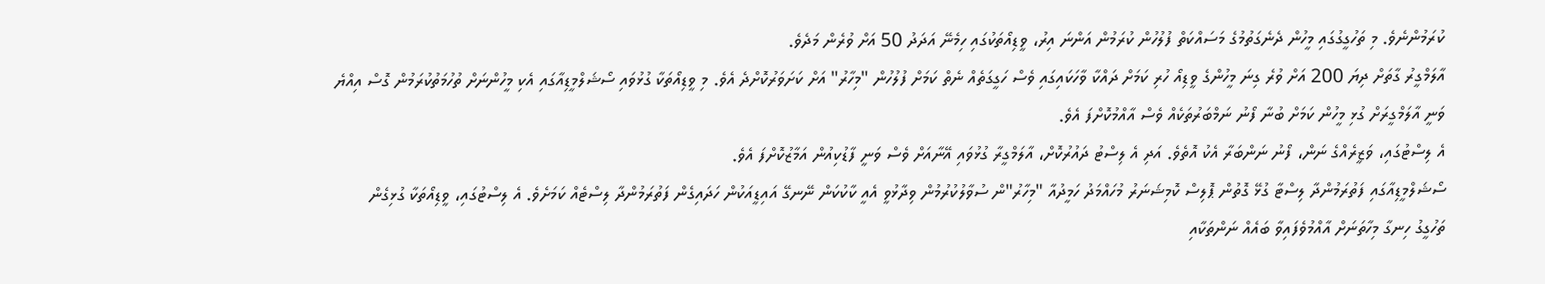ކުރަމުންނެވެ. މި ތަހުގީގުގައި މީހުން ދެނެގަތުމުގެ މަސައްކަތް ފުލުހުން ކުރަމުން އަންނަ އިރު، ވީޑިއޯތަކުގައި ހިމެނޭ އަދަދު 50 އަށް ވުރެން މަދެވެ.
އާލަމްގީރު ގާތަށް ދިޔަ 200 އަށް ވުރެ ގިނަ މީހުންގެ ވީޑިއޯ ހުރި ކަމަށް ދައްކާ ވާހަކައިގައި ވެސް ހަގީގަތެއް ނެތް ކަމަށް ފުލުހުން "މިހާރު" އަށް ކަށަވަރުކޮށްދެ އެވެ. މި ވީޑިއޯތަކާ ގުޅުވައި ސޯޝަލްމީޑިއާގައި އެކި މީހުންނަށް ތުހުމަތުކުރަމުން ގޮސް އިއްޔެ ވަނީ އާލަމްގީރަށް ގުޅި މީހުން ކަމަށް ބުނާ ފޯނު ނަމްބަރުތަކެއް ވެސް އާއްމުކޮށްފަ އެވެ.
އެ ލިސްޓުގައި، ވަޒީރެއްގެ ނަން، ފޯނު ނަންބަރާ އެކު އޮތެވެ. އަދި އެ ލިސްޓު ދައުރުކޮށް، އާލަމްގީރާ ގުޅުވައި އޭނާއަށް ވެސް ވަނީ ފާޑުކިއުން އަމާޒުކޮށްފަ އެވެ.
ސޯޝަލްމީޑިއާގައި ފަތުރަމުންދާ ލިސްޓާ ގުޅޭ ގޮތުން ޕޮލިސް ކޮމިޝަނަރު މުހައްމަދު ހަމީދުއާ "މިހާރު"ން ސުވާލުކުރުމުން ވިދާޅުވީ އެއީ ކާކުކަން ނޭނގޭ އައިޑީއަކުން ހަދައިގެން ފަތުރަމުންދާ ލިސްޓެއް ކަމަށެވެ. އެ ލިސްޓުގައި، ވީޑިއޯތަކާ ގުޅިގެން ތަހުގީގު ހިނގާ މިހާތަނަށް އާއްމުވެފައިވާ ބައެއް ނަންތަކާއި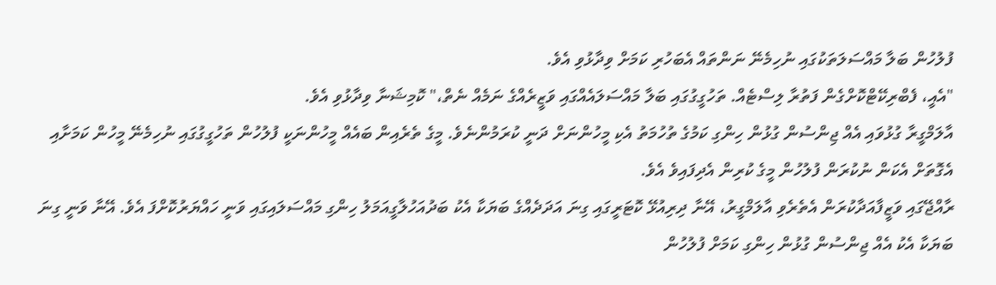ފުލުހުން ބަލާ މައްސަލަތަކުގައި ނުހިމެނޭ ނަންތައް އެބަހުރި ކަމަށް ވިދާޅުވި އެވެ.
"އެއީ، ފެބްރިކޭޓްކޮށްގެން ފަތުރާ ލިސްޓެއް. ތަހުގީގުގައި ބަލާ މައްސަލައެއްގައި ވަޒީރެއްގެ ނަމެއް ނެތް،" ކޮމިޝަނާ ވިދާޅުވި އެވެ.
އާލަމްގީރާ ގުޅުވައި އެއް ޖިންސުން ގުޅުން ހިންގި ކަމުގެ ތުހުމަތު އެކި މީހުންނަށް ދަނީ ކުރަމުންނެވެ. މީގެ ތެރެއިން ބައެއް މީހުންނަކީ ފުލުހުން ތަހުގީގުގައި ނުހިމެނޭ މީހުން ކަމަށާއި އެގޮތަށް އެކަން ނުކުރަން ފުލުހުން މީގެ ކުރިން އެދިފައިވެ އެވެ.
ރާއްޖޭގައި ވަޒީފާއަދާކުރަން އެތެރެވި އާލަމްގީރު، އޭނާ ދިރިއުޅޭ ކޮޓަރީގައި ގިނަ އަދަދެއްގެ ބަޔަކާ އެކު ބަދުއަހުލާގީއަމަލު ހިންގި މައްސަލައިގައި ވަނީ ހައްޔަރުކޮށްފަ އެވެ. އޭނާ ވަނީ ގިނަ ބަޔަކާ އެކު އެއް ޖިންސުން ގުޅުން ހިންގި ކަމަށް ފުލުހުން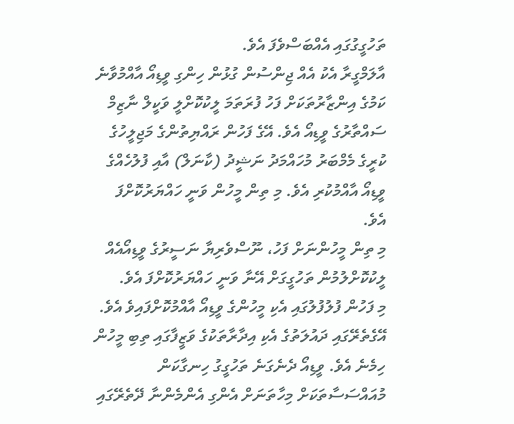ތަހުގީގުގައި އެއްބަސްވެފަ އެވެ.
އާލަމްގީރާ އެކު އެއް ޖިންސުން ގުޅުން ހިންގި ވީޑިއޯ އާއްމުވާނެ ކަމުގެ އިންޒާރުތަކަށް ފަހު ފުރަތަމަ ލީކުކޮށްލީ ވަކީލް ނާޒިމް ސައްތާރުގެ ވީޑިއޯ އެވެ. އޭގެ ފަހުން ރައްޔިތުންގެ މަޖިލީހުގެ ކުރީގެ މެމްބަރު މުހައްމަދު ނަޝީދު (ކާނަލް) އާއި ފުލުހެއްގެ ވީޑިއޯ އާއްމުކުރި އެވެ. މި ތިން މީހުން ވަނީ ހައްޔަރުކޮށްފަ އެވެ.
މި ތިން މީހުންނަށް ފަހު، ނޫސްވެރިޔާ ނަސީރުގެ ވީޑިއޯއެއް ލީކުކޮށްލުމުން ތަހުގީގަށް އޭނާ ވަނީ ހައްޔަރުކޮށްފަ އެވެ.
މި ފަހުން ފުލުފުލުގައި އެކި މީހުންގެ ވީޑިއޯ އާއްމުކޮށްފައިވެ އެވެ. އޭގެތެރޭގައި ދައުލަތުގެ އެކި އިދާރާތަކުގެ ވަޒީފާގައި ތިބި މީހުން ހިމެނެ އެވެ. ވީޑިއޯ ދެނެގަނެ ތަހުގީގު ހިނގާކަން މުއައްސަސާތަކަށް މިހާތަނަށް އެންގި އެންމެންނާ ދޭތެރޭގައި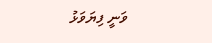ވަނީ ފިޔަވަޅު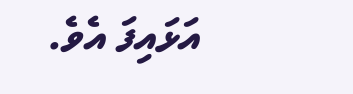އަޅައިފަ އެވެ.